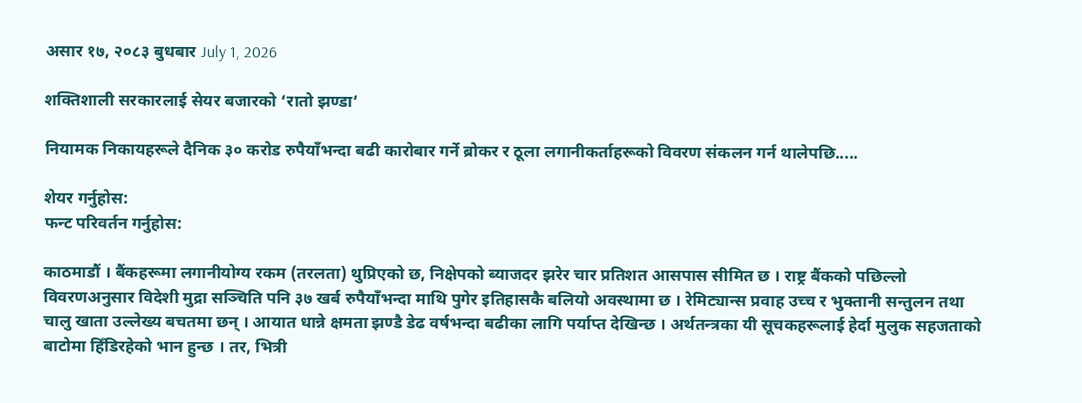असार १७, २०८३ बुधबार July 1, 2026

शक्तिशाली सरकारलाई सेयर बजारको ‘रातो झण्डा’

नियामक निकायहरूले दैनिक ३० करोड रुपैयाँभन्दा बढी कारोबार गर्ने ब्रोकर र ठूला लगानीकर्ताहरूको विवरण संकलन गर्न थालेपछि.....

शेयर गर्नुहोस:
फन्ट परिवर्तन गर्नुहोस:

काठमाडौं । बैंकहरूमा लगानीयोग्य रकम (तरलता) थुप्रिएको छ, निक्षेपको ब्याजदर झरेर चार प्रतिशत आसपास सीमित छ । राष्ट्र बैंकको पछिल्लो विवरणअनुसार विदेशी मुद्रा सञ्चिति पनि ३७ खर्ब रुपैयाँभन्दा माथि पुगेर इतिहासकै बलियो अवस्थामा छ । रेमिट्यान्स प्रवाह उच्च र भुक्तानी सन्तुलन तथा चालु खाता उल्लेख्य बचतमा छन् । आयात धान्ने क्षमता झण्डै डेढ वर्षभन्दा बढीका लागि पर्याप्त देखिन्छ । अर्थतन्त्रका यी सूचकहरूलाई हेर्दा मुलुक सहजताको बाटोमा हिँडिरहेको भान हुन्छ । तर, भित्री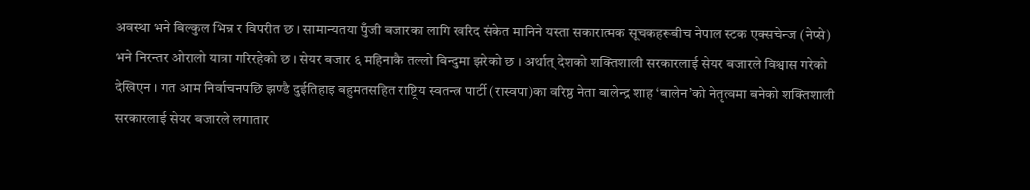अवस्था भने बिल्कुल भिन्न र विपरीत छ । सामान्यतया पुँजी बजारका लागि खरिद संकेत मानिने यस्ता सकारात्मक सूचकहरूबीच नेपाल स्टक एक्सचेन्ज (नेप्से) भने निरन्तर ओरालो यात्रा गरिरहेको छ । सेयर बजार ६ महिनाकै तल्लो बिन्दुमा झरेको छ । अर्थात् देशको शक्तिशाली सरकारलाई सेयर बजारले विश्वास गरेको देखिएन । गत आम निर्वाचनपछि झण्डै दुईतिहाइ बहुमतसहित राष्ट्रिय स्वतन्त्र पार्टी (रास्वपा)का वरिष्ठ नेता बालेन्द्र शाह ‘बालेन’को नेतृत्वमा बनेको शक्तिशाली सरकारलाई सेयर बजारले लगातार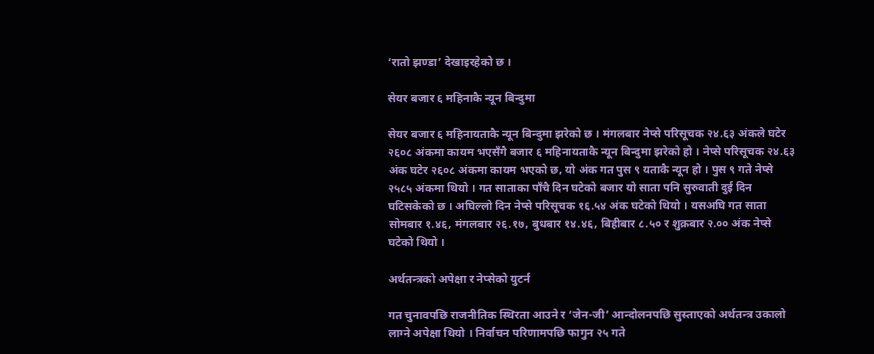‘रातो झण्डा’ देखाइरहेको छ ।

सेयर बजार ६ महिनाकै न्यून बिन्दुमा

सेयर बजार ६ महिनायताकै न्यून बिन्दुमा झरेको छ । मंगलबार नेप्से परिसूचक २४.६३ अंकले घटेर २६०८ अंकमा कायम भएसँगै बजार ६ महिनायताकै न्यून बिन्दुमा झरेको हो । नेप्से परिसूचक २४.६३ अंक घटेर २६०८ अंकमा कायम भएको छ, यो अंक गत पुस ९ यताकै न्यून हो । पुस ९ गते नेप्से २५८५ अंकमा थियो । गत साताका पाँचै दिन घटेको बजार यो साता पनि सुरुवाती दुई दिन घटिसकेको छ । अघिल्लो दिन नेप्से परिसूचक १६.५४ अंक घटेको थियो । यसअघि गत साता सोमबार १.४६, मंगलबार २६.१७, बुधबार १४.४६, बिहीबार ८.५० र शुक्रबार २.०० अंक नेप्से घटेको थियो ।

अर्थतन्त्रको अपेक्षा र नेप्सेको युटर्न

गत चुनावपछि राजनीतिक स्थिरता आउने र ‘जेन-जी’ आन्दोलनपछि सुस्ताएको अर्थतन्त्र उकालो लाग्ने अपेक्षा थियो । निर्वाचन परिणामपछि फागुन २५ गते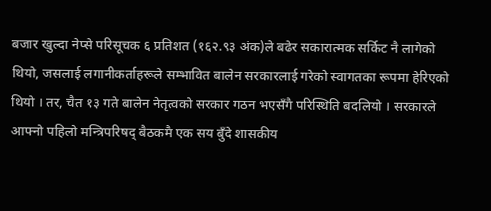बजार खुल्दा नेप्से परिसूचक ६ प्रतिशत (१६२.९३ अंक)ले बढेर सकारात्मक सर्किट नै लागेको थियो, जसलाई लगानीकर्ताहरूले सम्भावित बालेन सरकारलाई गरेको स्वागतका रूपमा हेरिएको थियो । तर, चैत १३ गते बालेन नेतृत्वको सरकार गठन भएसँगै परिस्थिति बदलियो । सरकारले आफ्नो पहिलो मन्त्रिपरिषद् बैठकमै एक सय बुँदे शासकीय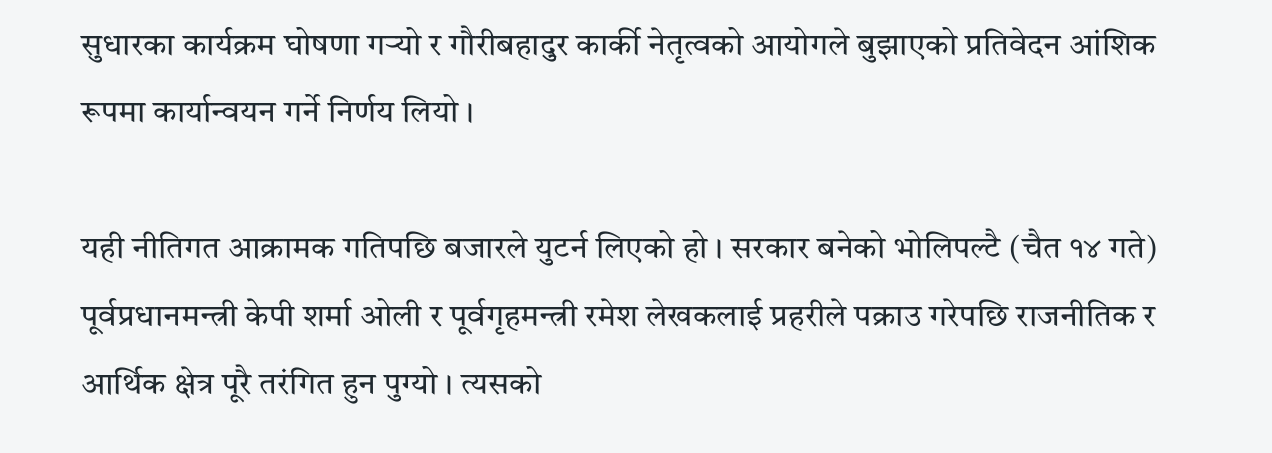सुधारका कार्यक्रम घोषणा गर्‍यो र गौरीबहादुर कार्की नेतृत्वको आयोगले बुझाएको प्रतिवेदन आंशिक रूपमा कार्यान्वयन गर्ने निर्णय लियो ।

यही नीतिगत आक्रामक गतिपछि बजारले युटर्न लिएको हो । सरकार बनेको भोलिपल्टै (चैत १४ गते) पूर्वप्रधानमन्त्री केपी शर्मा ओली र पूर्वगृहमन्त्री रमेश लेखकलाई प्रहरीले पक्राउ गरेपछि राजनीतिक र आर्थिक क्षेत्र पूरै तरंगित हुन पुग्यो । त्यसको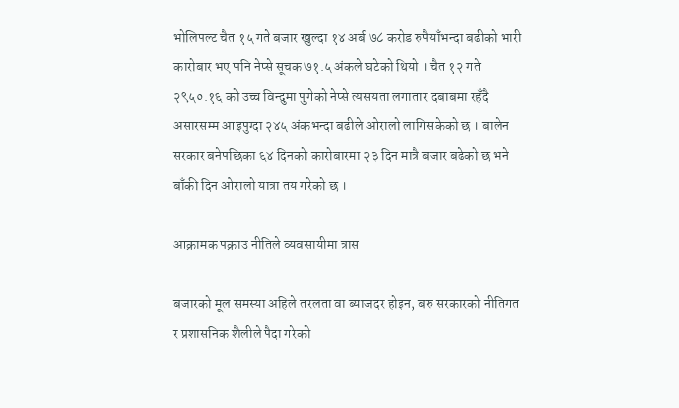भोलिपल्ट चैत १५ गते बजार खुल्दा १४ अर्ब ७८ करोड रुपैयाँभन्दा बढीको भारी कारोबार भए पनि नेप्से सूचक ७१.५ अंकले घटेको थियो । चैत १२ गते २९५०.१६ को उच्च विन्दुमा पुगेको नेप्से त्यसयता लगातार दबाबमा रहँदै असारसम्म आइपुग्दा २४५ अंकभन्दा बढीले ओरालो लागिसकेको छ । बालेन सरकार बनेपछिका ६४ दिनको कारोबारमा २३ दिन मात्रै बजार बढेको छ भने बाँकी दिन ओरालो यात्रा तय गरेको छ ।

आक्रामक पक्राउ नीतिले व्यवसायीमा त्रास

बजारको मूल समस्या अहिले तरलता वा ब्याजदर होइन, बरु सरकारको नीतिगत र प्रशासनिक शैलीले पैदा गरेको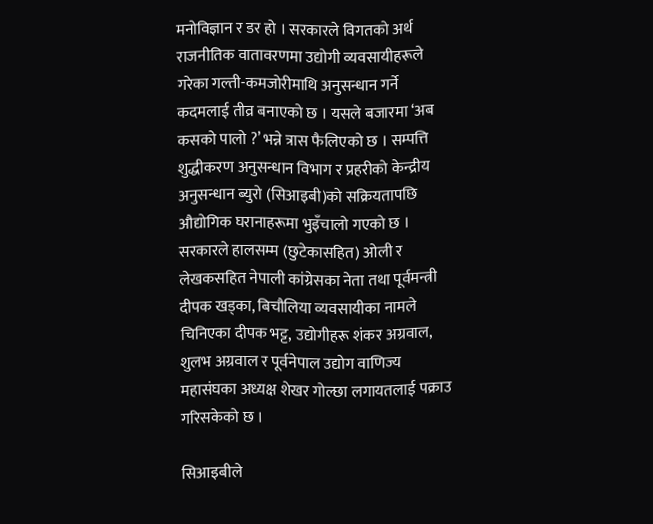मनोविज्ञान र डर हो । सरकारले विगतको अर्थ राजनीतिक वातावरणमा उद्योगी व्यवसायीहरूले गरेका गल्ती-कमजोरीमाथि अनुसन्धान गर्ने कदमलाई तीव्र बनाएको छ । यसले बजारमा ‘अब कसको पालो ?’ भन्ने त्रास फैलिएको छ । सम्पत्ति शुद्धीकरण अनुसन्धान विभाग र प्रहरीको केन्द्रीय अनुसन्धान ब्युरो (सिआइबी)को सक्रियतापछि औद्योगिक घरानाहरूमा भुइँचालो गएको छ । सरकारले हालसम्म (छुटेकासहित) ओली र लेखकसहित नेपाली कांग्रेसका नेता तथा पूर्वमन्त्री दीपक खड्का, बिचौलिया व्यवसायीका नामले चिनिएका दीपक भट्ट, उद्योगीहरू शंकर अग्रवाल, शुलभ अग्रवाल र पूर्वनेपाल उद्योग वाणिज्य महासंघका अध्यक्ष शेखर गोल्छा लगायतलाई पक्राउ गरिसकेको छ ।

सिआइबीले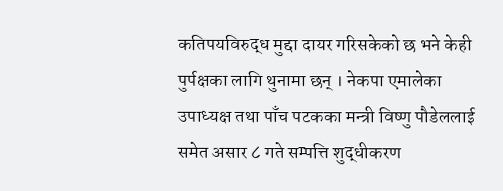कतिपयविरुद्ध मुद्दा दायर गरिसकेको छ भने केही पुर्पक्षका लागि थुनामा छन् । नेकपा एमालेका उपाध्यक्ष तथा पाँच पटकका मन्त्री विष्णु पौडेललाई समेत असार ८ गते सम्पत्ति शुद्धीकरण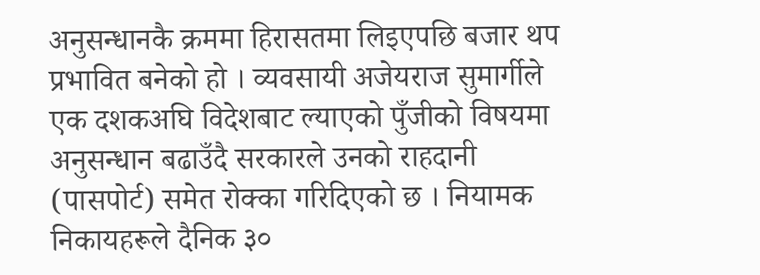अनुसन्धानकै क्रममा हिरासतमा लिइएपछि बजार थप प्रभावित बनेको हो । व्यवसायी अजेयराज सुमार्गीले एक दशकअघि विदेशबाट ल्याएको पुँजीको विषयमा अनुसन्धान बढाउँदै सरकारले उनको राहदानी (पासपोर्ट) समेत रोक्का गरिदिएको छ । नियामक निकायहरूले दैनिक ३०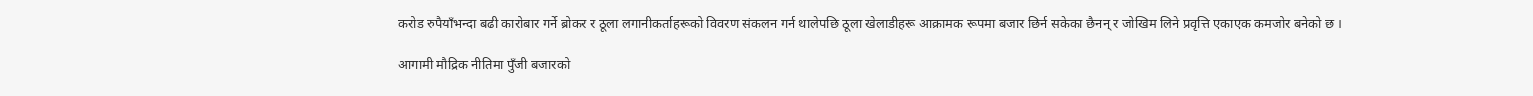करोड रुपैयाँभन्दा बढी कारोबार गर्ने ब्रोकर र ठूला लगानीकर्ताहरूको विवरण संकलन गर्न थालेपछि ठूला खेलाडीहरू आक्रामक रूपमा बजार छिर्न सकेका छैनन् र जोखिम लिने प्रवृत्ति एकाएक कमजोर बनेको छ ।

आगामी मौद्रिक नीतिमा पुँजी बजारको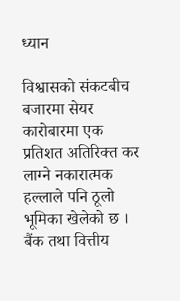ध्यान

विश्वासको संकटबीच बजारमा सेयर कारोबारमा एक प्रतिशत अतिरिक्त कर लाग्ने नकारात्मक हल्लाले पनि ठूलो भूमिका खेलेको छ । बैंक तथा वित्तीय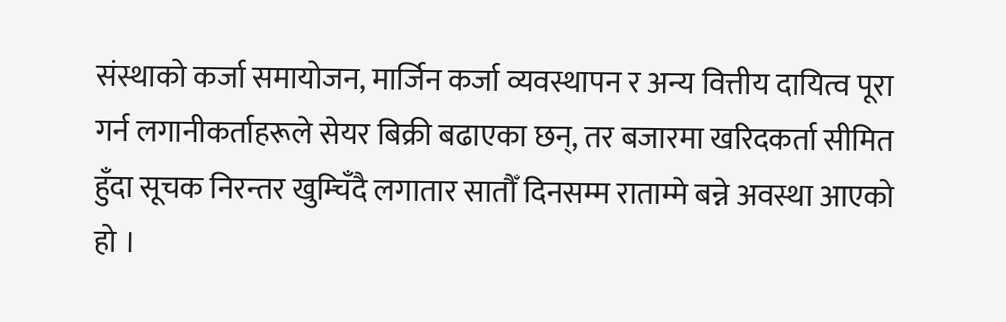संस्थाको कर्जा समायोजन, मार्जिन कर्जा व्यवस्थापन र अन्य वित्तीय दायित्व पूरा गर्न लगानीकर्ताहरूले सेयर बिक्री बढाएका छन्, तर बजारमा खरिदकर्ता सीमित हुँदा सूचक निरन्तर खुम्चिँदै लगातार सातौँ दिनसम्म राताम्मे बन्ने अवस्था आएको हो ।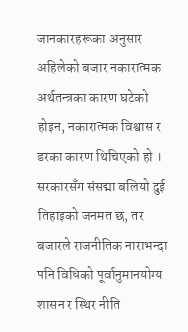जानकारहरूका अनुसार अहिलेको बजार नकारात्मक अर्थतन्त्रका कारण घटेको होइन, नकारात्मक विश्वास र डरका कारण थिचिएको हो । सरकारसँग संसद्मा बलियो दुई तिहाइको जनमत छ, तर बजारले राजनीतिक नाराभन्दा पनि विधिको पूर्वानुमानयोग्य शासन र स्थिर नीति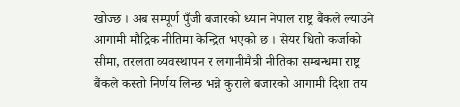खोज्छ । अब सम्पूर्ण पुँजी बजारको ध्यान नेपाल राष्ट्र बैंकले ल्याउने आगामी मौद्रिक नीतिमा केन्द्रित भएको छ । सेयर धितो कर्जाको सीमा, तरलता व्यवस्थापन र लगानीमैत्री नीतिका सम्बन्धमा राष्ट्र बैंकले कस्तो निर्णय लिन्छ भन्ने कुराले बजारको आगामी दिशा तय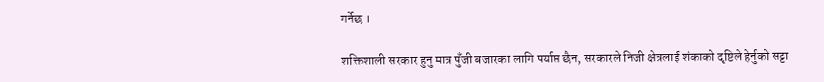गर्नेछ ।

शक्तिशाली सरकार हुनु मात्र पुँजी बजारका लागि पर्याप्त छैन, सरकारले निजी क्षेत्रलाई शंकाको दृष्टिले हेर्नुको सट्टा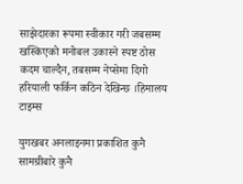साझेदारका रूपमा स्वीकार गरी जबसम्म खस्किएको मनोबल उकास्ने स्पष्ट ठोस कदम चाल्दैन, तबसम्म नेप्सेमा दिगो हरियाली फर्किन कठिन देखिन्छ ।हिमालय टाइम्स

युगखबर अनलाइनमा प्रकाशित कुनै सामग्रीबारे कुनै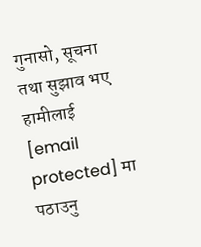गुनासो, सूचना तथा सुझाव भए हामीलाई [email protected] मा पठाउनु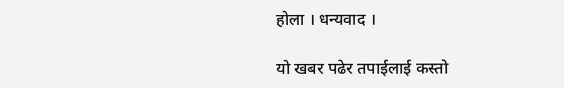होला । धन्यवाद ।

यो खबर पढेर तपाईलाई कस्तो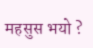महसुस भयो ?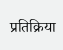प्रतिक्रिया